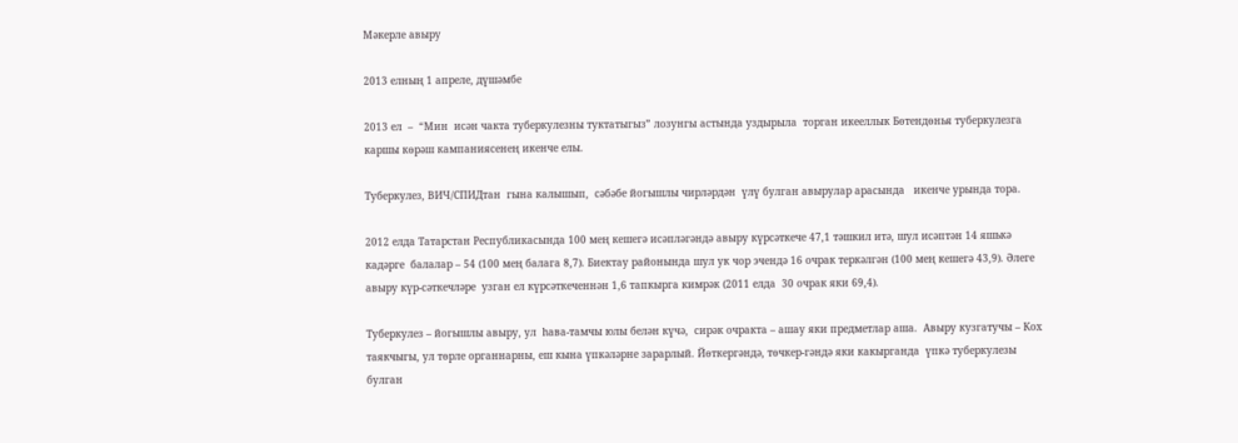Мәкерле авыру

2013 елның 1 апреле, дүшәмбе

2013 ел  –  “Мин  исән чакта туберкулезны туктатыгыз” лозунгы астында уздырыла  торган икееллык Бөтендөнья туберкулезга каршы көрәш кампаниясенең икенче елы.

Туберкулез, ВИЧ/СПИДтан  гына калышып,  сәбәбе йогышлы чирләрдән  үлү булган авырулар арасында   икенче урында тора.

2012 елда Татарстан Республикасында 100 мең кешегә исәпләгәндә авыру күрсәткече 47,1 тәшкил итә, шул исәптән 14 яшькә кадәрге  балалар – 54 (100 мең балага 8,7). Биектау районында шул ук чор эчендә 16 очрак теркәлгән (100 мең кешегә 43,9). Әлеге  авыру күр-сәткечләре  узган ел күрсәткеченнән 1,6 тапкырга кимрәк (2011 елда  30 очрак яки 69,4).

Туберкулез – йогышлы авыру, ул  һава-тамчы юлы белән күчә,  сирәк очракта – ашау яки предметлар аша.  Авыру кузгатучы – Кох таякчыгы, ул төрле органнарны, еш кына үпкәләрне зарарлый. Йөткергәндә, төчкер-гәндә яки какырганда  үпкә туберкулезы булган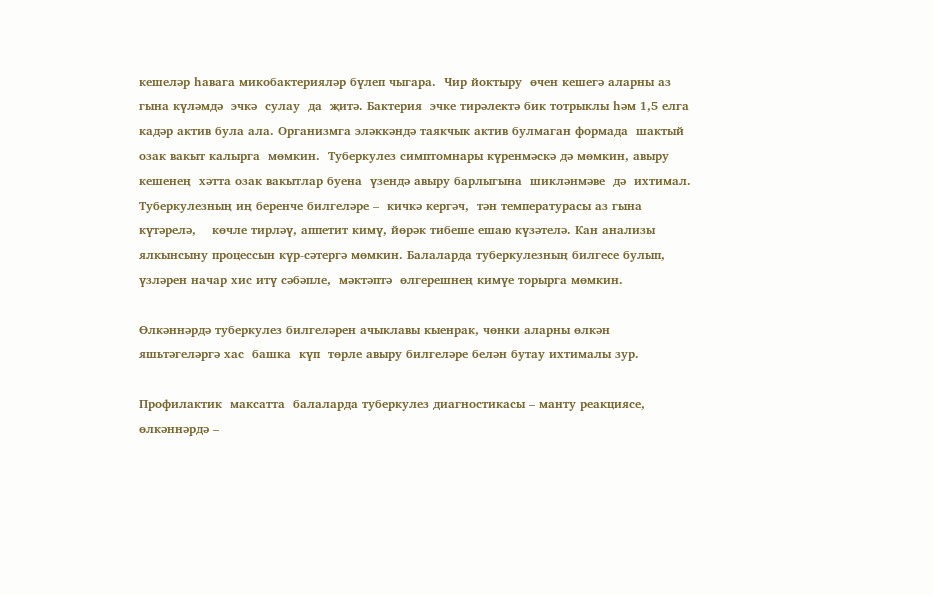кешеләр һавага микобактерияләр бүлеп чыгара.  Чир йоктыру  өчен кешегә аларны аз гына күләмдә  эчкә  сулау  да  җитә. Бактерия  эчке тирәлектә бик тотрыклы һәм 1,5 елга кадәр актив була ала. Организмга эләккәндә таякчык актив булмаган формада  шактый озак вакыт калырга  мөмкин.  Туберкулез симптомнары күренмәскә дә мөмкин, авыру кешенең  хәтта озак вакытлар буена  үзендә авыру барлыгына  шикләнмәве  дә  ихтимал. Туберкулезның иң беренче билгеләре –  кичкә кергәч,  тән температурасы аз гына күтәрелә,    көчле тирләү, аппетит кимү, йөрәк тибеше ешаю күзәтелә. Кан анализы ялкынсыну процессын күр-сәтергә мөмкин. Балаларда туберкулезның билгесе булып,  үзләрен начар хис итү сәбәпле,  мәктәптә  өлгерешнең кимүе торырга мөмкин.

Өлкәннәрдә туберкулез билгеләрен ачыклавы кыенрак, чөнки аларны өлкән яшьтәгеләргә хас  башка  күп  төрле авыру билгеләре белән бутау ихтималы зур.

Профилактик  максатта  балаларда туберкулез диагностикасы – манту реакциясе,  өлкәннәрдә –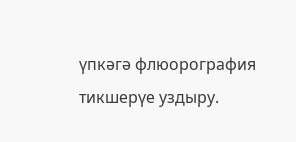үпкәгә флюорография  тикшерүе уздыру.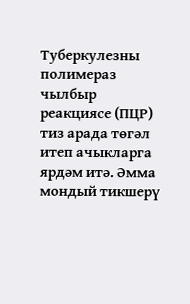Туберкулезны полимераз чылбыр реакциясе (ПЦР)  тиз арада төгәл итеп ачыкларга ярдәм итә. Әмма мондый тикшерү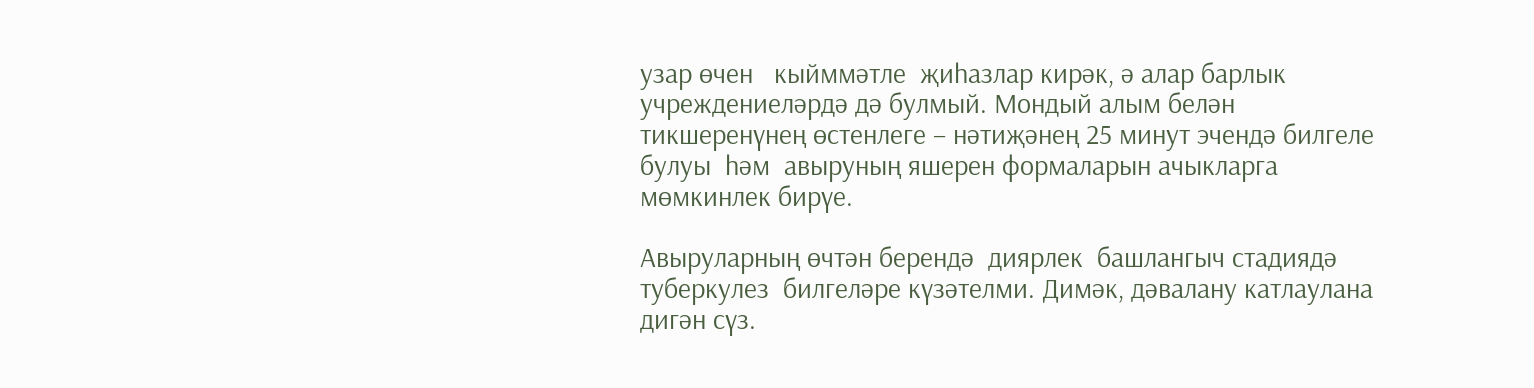узар өчен   кыйммәтле  җиһазлар кирәк, ә алар барлык учреждениеләрдә дә булмый. Мондый алым белән тикшеренүнең өстенлеге – нәтиҗәнең 25 минут эчендә билгеле булуы  һәм  авыруның яшерен формаларын ачыкларга мөмкинлек бирүе.

Авыруларның өчтән берендә  диярлек  башлангыч стадиядә туберкулез  билгеләре күзәтелми. Димәк, дәвалану катлаулана  дигән сүз.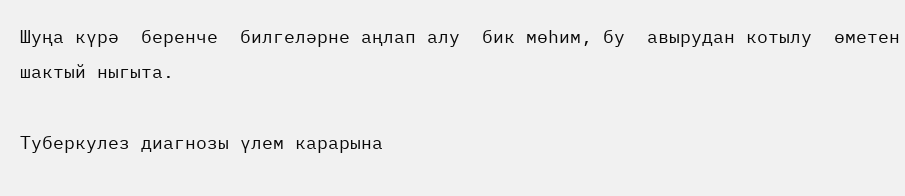Шуңа күрә  беренче  билгеләрне аңлап алу  бик мөһим, бу  авырудан котылу  өметен шактый ныгыта.

Туберкулез диагнозы үлем карарына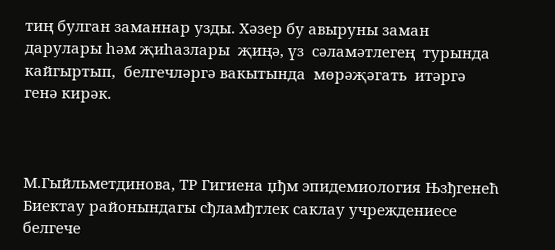тиң булган заманнар узды. Хәзер бу авыруны заман дарулары һәм җиһазлары  җиңә, үз  сәламәтлегең  турында  кайгыртып,  белгечләргә вакытында  мөрәҗәгать  итәргә  генә кирәк.



М.Гыйльметдинова, ТР Гигиена џђм эпидемиология Њзђгенећ Биектау районындагы сђламђтлек саклау учреждениесе белгече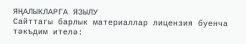ЯҢАЛЫКЛАРГА ЯЗЫЛУ
Сайттагы барлык материаллар лицензия буенча тәкъдим ителә: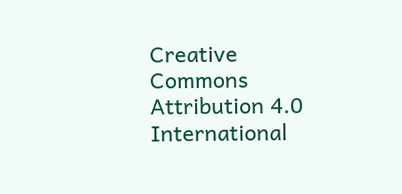Creative Commons Attribution 4.0 International